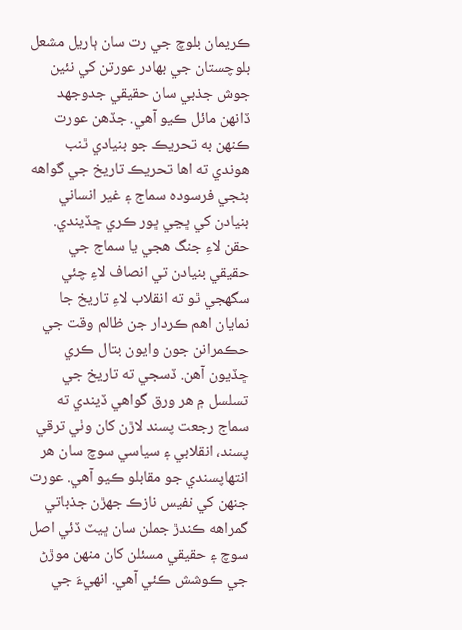ڪريمان بلوچ جي رت سان ٻاريل مشعل بلوچستان جي بهادر عورتن کي نئين جوش جذبي سان حقيقي جدوجهد ڏانهن مائل ڪيو آهي. جڏهن عورت ڪنهن به تحريڪ جو بنيادي ٿنب هوندي ته اها تحريڪ تاريخ جي گواهه بڻجي فرسوده سماج ۽ غير انساني بنيادن کي ڀڃي ڀور ڪري ڇڏيندي. حقن لاءِ جنگ هجي يا سماج جي حقيقي بنيادن تي انصاف لاءِ چئي سگهجي ٿو ته انقلاب لاءِ تاريخ جا نمايان اهم ڪردار جن ظالم وقت جي حڪمرانن جون وايون بتال ڪري ڇڏيون آهن. ڏسجي ته تاريخ جي تسلسل ۾ هر ورق گواهي ڏيندي ته سماج رجعت پسند لاڙن کان وٺي ترقي پسند، انقلابي ۽ سياسي سوچ سان هر انتهاپسندي جو مقابلو ڪيو آهي. عورت جنهن کي نفيس نازڪ جهڙن جذباتي گمراهه ڪندڙ جملن سان ڀيٽ ڏئي اصل سوچ ۽ حقيقي مسئلن کان منهن موڙڻ جي ڪوشش ڪئي آهي. انهيءَ جي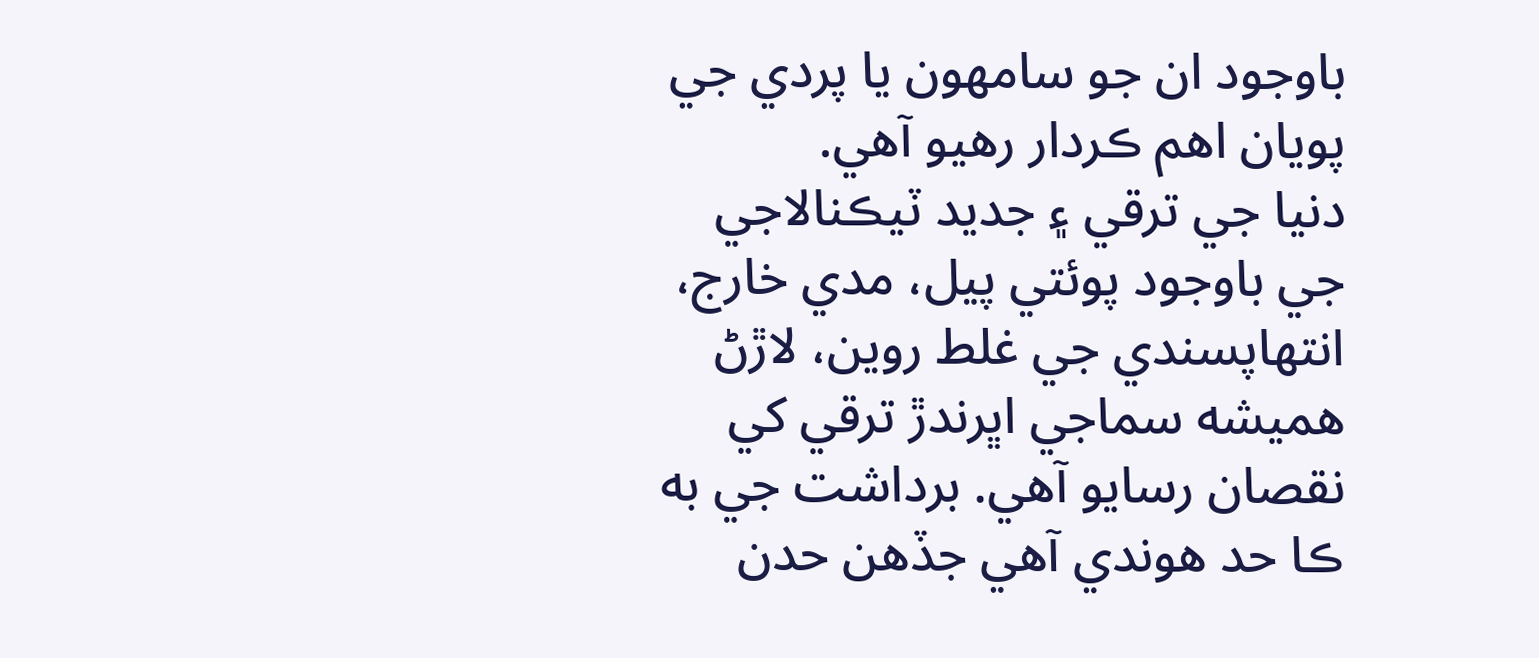باوجود ان جو سامهون يا پردي جي پويان اهم ڪردار رهيو آهي.
دنيا جي ترقي ۽ جديد ٽيڪنالاجي جي باوجود پوئتي پيل، مدي خارج، انتهاپسندي جي غلط روين، لاڙڻ هميشه سماجي اڀرندڙ ترقي کي نقصان رسايو آهي. برداشت جي به ڪا حد هوندي آهي جڏهن حدن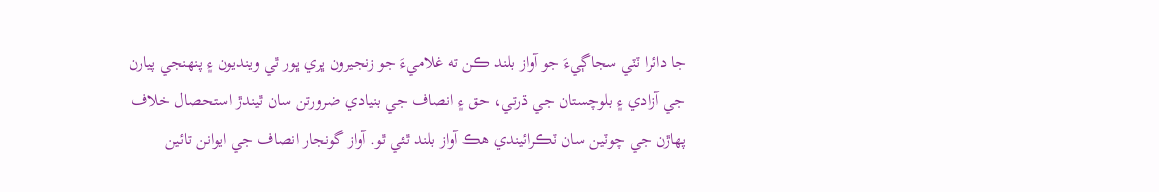جا دائرا ٽٽي سجاڳيءَ جو آواز بلند ڪن ته غلاميءَ جو زنجيرون ڀري ڀور ٿي وينديون ۽ پنهنجي پيارن جي آزادي ۽ بلوچستان جي ڌرتي، حق ۽ انصاف جي بنيادي ضرورتن سان ٿيندڙ استحصال خلاف پهاڙن جي چوٽين سان ٽڪرائيندي هڪ آواز بلند ٿئي ٿو. آواز گونجار انصاف جي ايوانن تائين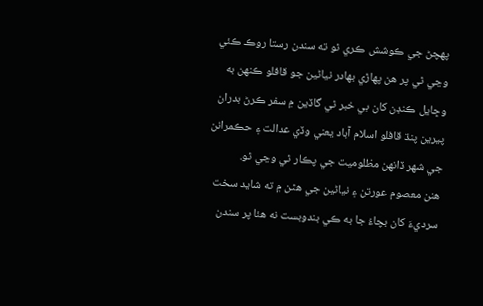پهچڻ جي ڪوشش ڪري ٿو ته سندن رستا روڪ ڪئي وڃي ٿي پر هن پهاڙي بهادر نياڻين جو قافلو ڪنهن به وڇايل ڪنڊن کان بي خبر ٿي گاڏين ۾ سفر ڪرڻ بدران پيرين پنڌ قافلو اسلام آباد يعني وڏي عدالت ۽ حڪمرانن جي شهر ڏانهن مظلوميت جي پڪار ٿي وڃي ٿو.
هنن معصوم عورتن ۽ نياڻين جي هٿن ۾ ته شايد سخت سرديءَ کان بچاءُ جا به ڪي بندوبست نه هئا پر سندن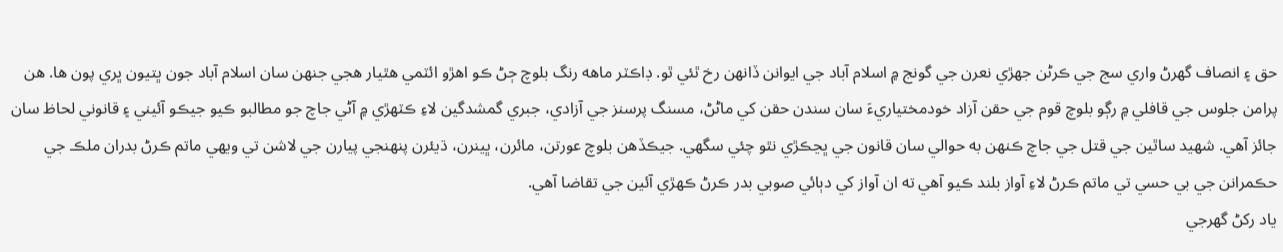حق ۽ انصاف گهرڻ واري سج جي ڪرڻن جهڙي نعرن جي گونج ۾ اسلام آباد جي ايوانن ڏانهن رخ ٿئي ٿو. ڊاڪٽر ماهه رنگ بلوچ ڄڻ ڪو اهڙو ائٽمي هٿيار هجي جنهن سان اسلام آباد جون ڀتيون ڀري پون ها. هن پرامن جلوس جي قافلي ۾ رڳو بلوچ قوم جي حقن آزاد خودمختياريءَ سان سندن حقن کي ماڻڻ، مسنگ پرسنز جي آزادي، جبري گمشدگين لاءِ ڪٽهڙي ۾ آڻي جاچ جو مطالبو ڪيو جيڪو آئيني ۽ قانوني لحاظ سان جائز آهي. شهيد ساٿين جي قتل جي جاچ ڪنهن به حوالي سان قانون جي ڀڃڪڙي نٿو چئي سگهي. جيڪڏهن بلوچ عورتن، مائرن، ڀينرن، ڌيئرن پنهنجي پيارن جي لاشن تي ويهي ماتم ڪرڻ بدران ملڪ جي حڪمرانن جي بي حسي تي ماتم ڪرڻ لاءِ آواز بلند ڪيو آهي ته ان آواز کي دٻائي صوبي بدر ڪرڻ ڪهڙي آئين جي تقاضا آهي.
ياد رکڻ گهرجي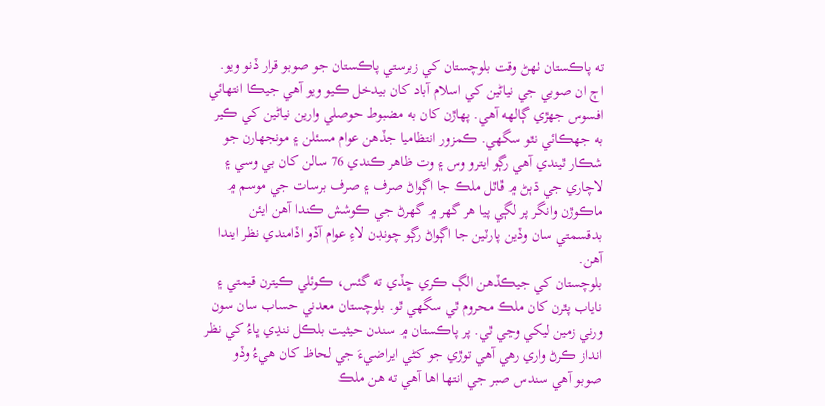ته پاڪستان ٺهڻ وقت بلوچستان کي زبرستي پاڪستان جو صوبو قرار ڏنو ويو. اڄ ان صوبي جي نياڻين کي اسلام آباد کان بيدخل ڪيو ويو آهي جيڪا انتهائي افسوس جهڙي ڳالهه آهي. پهاڙن کان به مضبوط حوصلي وارين نياڻين کي ڪير به جهڪائي نٿو سگهي. ڪمزور انتظاميا جڏهن عوام مسئلن ۽ مونجهارن جو شڪار ٿيندي آهي رڳو ايترو وس ۽ وت ظاهر ڪندي 76 سالن کان بي وسي ۽ لاچاري جي ڌٻڻ ۾ ڦاٿل ملڪ جا اڳواڻ صرف ۽ صرف برسات جي موسم ۾ ماڪوڙن وانگر پر لڳي پيا هر گهر ۾ گهرڻ جي ڪوشش ڪندا آهن ايئن بدقسمتي سان وڏين پارٽين جا اڳواڻ رڳو چونڊن لاءِ عوام آڏو اڏامندي نظر ايندا آهن.
بلوچستان کي جيڪڏهن الڳ ڪري ڇڏي ته گئس، ڪوئلي ڪيترن قيمتي ۽ ناياب پٿرن کان ملڪ محروم ٿي سگهي ٿو. بلوچستان معدني حساب سان سون ورني زمين ليکي وڃي ٿي. پر پاڪستان ۾ سندن حيثيت بلڪل ننڍي ڀاءُ کي نظر انداز ڪرڻ واري رهي آهي توڙي جو کڻي ايراضيءَ جي لحاظ کان هيءُ وڏو صوبو آهي سندس صبر جي انتها اها آهي ته هن ملڪ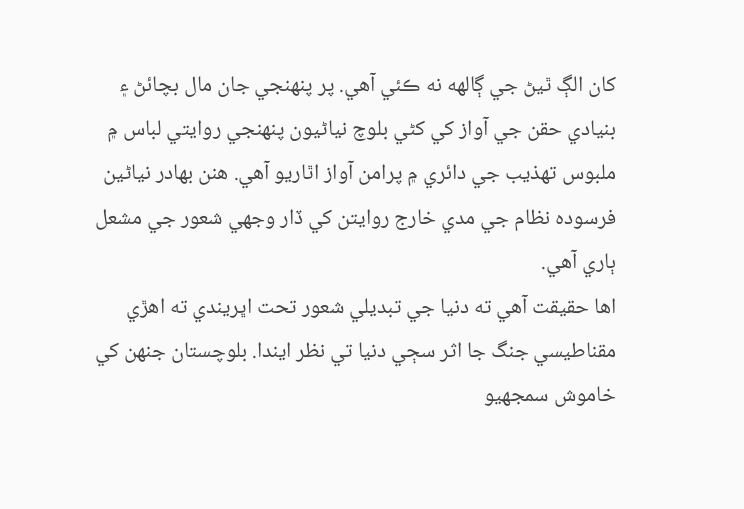کان الڳ ٿيڻ جي ڳالهه نه ڪئي آهي. پر پنهنجي جان مال بچائڻ ۽ بنيادي حقن جي آواز کي کڻي بلوچ نياڻيون پنهنجي روايتي لباس ۾ ملبوس تهذيب جي دائري ۾ پرامن آواز اٿاريو آهي. هنن بهادر نياڻين فرسوده نظام جي مدي خارج روايتن کي ڏار وجهي شعور جي مشعل ٻاري آهي.
اها حقيقت آهي ته دنيا جي تبديلي شعور تحت اڀريندي ته اهڙي مقناطيسي جنگ جا اثر سڄي دنيا تي نظر ايندا. بلوچستان جنهن کي خاموش سمجهيو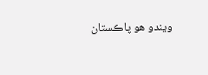ويندو هو پاڪستان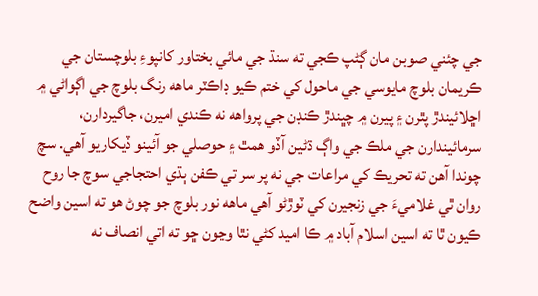جي چئني صوبن مان ڳڻپ ڪجي ته سنڌ جي مائي بختاور کانپوءِ بلوچستان جي ڪريمان بلوچ مايوسي جي ماحول کي ختم ڪيو ڊاڪٽر ماهه رنگ بلوچ جي اڳواڻي ۾ اڇلائيندڙ پٿرن ۽ پيرن ۾ چڀندڙ ڪنڊن جي پرواهه نه ڪندي اميرن، جاگيردارن، سرمائيندارن جي ملڪ جي واڳ ڌڻين آڏو همٿ ۽ حوصلي جو آئينو ڏيکاريو آهي. سچ چوندا آهن ته تحريڪ کي مراعات جي نه پر سر تي ڪفن ٻڌي احتجاجي سوچ جا روح روان ٿي غلاميءَ جي زنجيرن کي ٽوڙڻو آهي ماهه نور بلوچ جو چوڻ هو ته اسين واضح ڪيون ٿا ته اسين اسلام آباد ۾ ڪا اميد کڻي نٿا وڃون ڇو ته اتي انصاف نه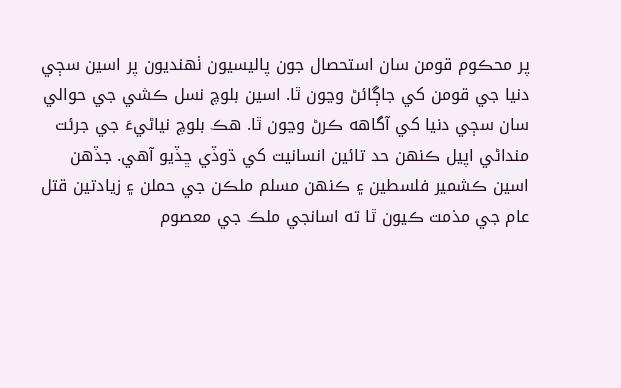پر محڪوم قومن سان استحصال جون پاليسيون ٺهنديون پر اسين سڄي دنيا جي قومن کي جاڳائڻ وڃون ٿا. اسين بلوچ نسل ڪشي جي حوالي سان سڄي دنيا کي آگاهه ڪرڻ وڃون ٿا. هڪ بلوچ نياڻيءَ جي جرئت منداڻي اپيل ڪنهن حد تائين انسانيت کي ڌوڏي ڇڏيو آهي. جڏهن اسين ڪشمير فلسطين ۽ ڪنهن مسلم ملڪن جي حملن ۽ زيادتين قتل عام جي مذمت ڪيون ٿا ته اسانجي ملڪ جي معصوم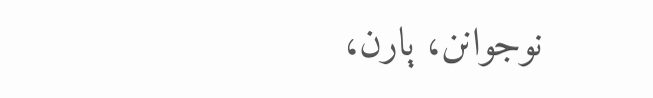نوجوانن، ٻارن،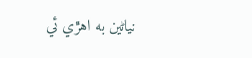نياڻين به اهڙي ئي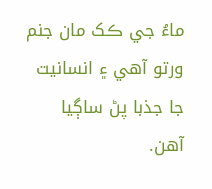ماءُ جي ڪک مان جنم ورتو آهي ۽ انسانيت جا جذبا پڻ ساڳيا آهن.